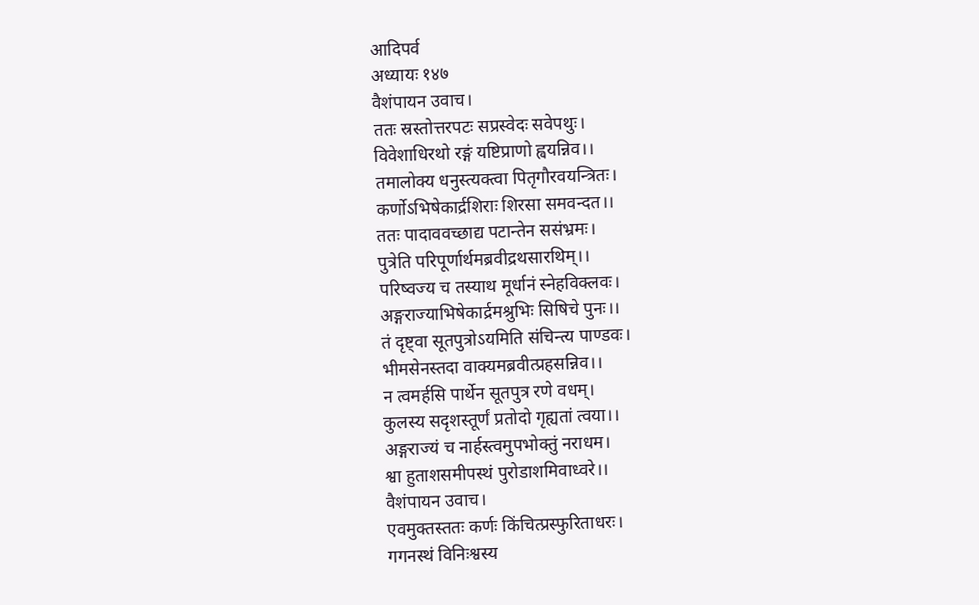आदिपर्व
अध्यायः १४७
वैशंपायन उवाच।
ततः स्रस्तोत्तरपटः सप्रस्वेदः सवेपथुः।
विवेशाधिरथो रङ्गं यष्टिप्राणो ह्वयन्निव।।
तमालोक्य धनुस्त्यक्त्वा पितृगौरवयन्त्रितः।
कर्णोऽभिषेकार्द्रशिराः शिरसा समवन्दत।।
ततः पादाववच्छाद्य पटान्तेन ससंभ्रमः।
पुत्रेति परिपूर्णार्थमब्रवीद्रथसारथिम्।।
परिष्वज्य च तस्याथ मूर्धानं स्नेहविक्लवः।
अङ्गराज्याभिषेकार्द्रमश्रुभिः सिषिचे पुनः।।
तं दृष्ट्वा सूतपुत्रोऽयमिति संचिन्त्य पाण्डवः।
भीमसेनस्तदा वाक्यमब्रवीत्प्रहसन्निव।।
न त्वमर्हसि पार्थेन सूतपुत्र रणे वधम्।
कुलस्य सदृशस्तूर्णं प्रतोदो गृह्यतां त्वया।।
अङ्गराज्यं च नार्हस्त्वमुपभोक्तुं नराधम।
श्वा हुताशसमीपस्थं पुरोडाशमिवाध्वरे।।
वैशंपायन उवाच।
एवमुक्तस्ततः कर्णः किंचित्प्रस्फुरिताधरः।
गगनस्थं विनिःश्वस्य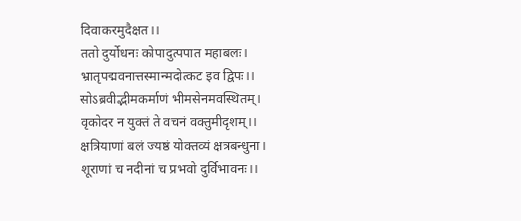दिवाकरमुदैक्षत।।
ततो दुर्योधनः कोपादुत्पपात महाबलः।
भ्रातृपद्मवनात्तस्मान्मदोत्कट इव द्विपः।।
सोऽब्रवीद्भीमकर्माणं भीमसेनमवस्थितम्।
वृकोदर न युक्तं ते वचनं वक्तुमीदृशम्।।
क्षत्रियाणां बलं ज्यष्ठं योक्तव्यं क्षत्रबन्धुना।
शूराणां च नदीनां च प्रभवो दुर्विभावनः।।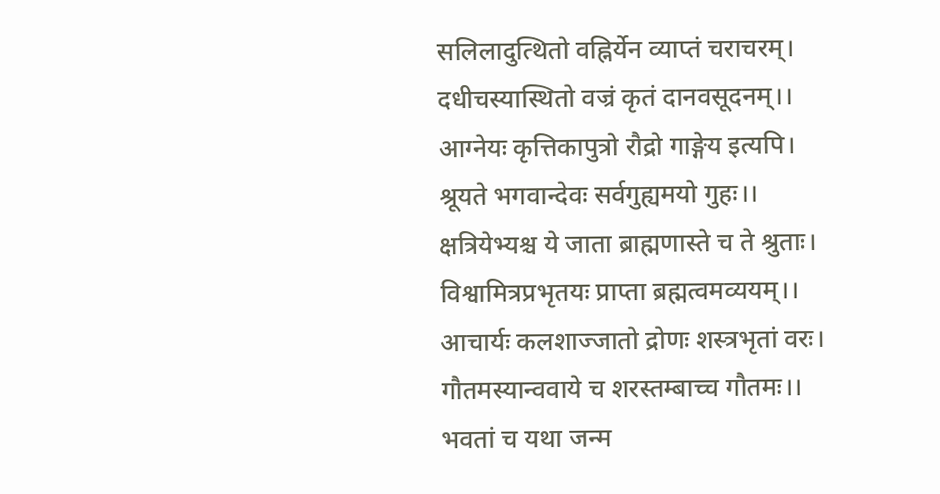सलिलादुत्थितो वह्निर्येन व्याप्तं चराचरम्।
दधीचस्यास्थितो वज्रं कृतं दानवसूदनम्।।
आग्नेयः कृत्तिकापुत्रो रौद्रो गाङ्गेय इत्यपि।
श्रूयते भगवान्देवः सर्वगुह्यमयो गुहः।।
क्षत्रियेभ्यश्च ये जाता ब्राह्मणास्ते च ते श्रुताः।
विश्वामित्रप्रभृतयः प्राप्ता ब्रह्मत्वमव्ययम्।।
आचार्यः कलशाज्जातो द्रोणः शस्त्रभृतां वरः।
गौतमस्यान्ववाये च शरस्तम्बाच्च गौतमः।।
भवतां च यथा जन्म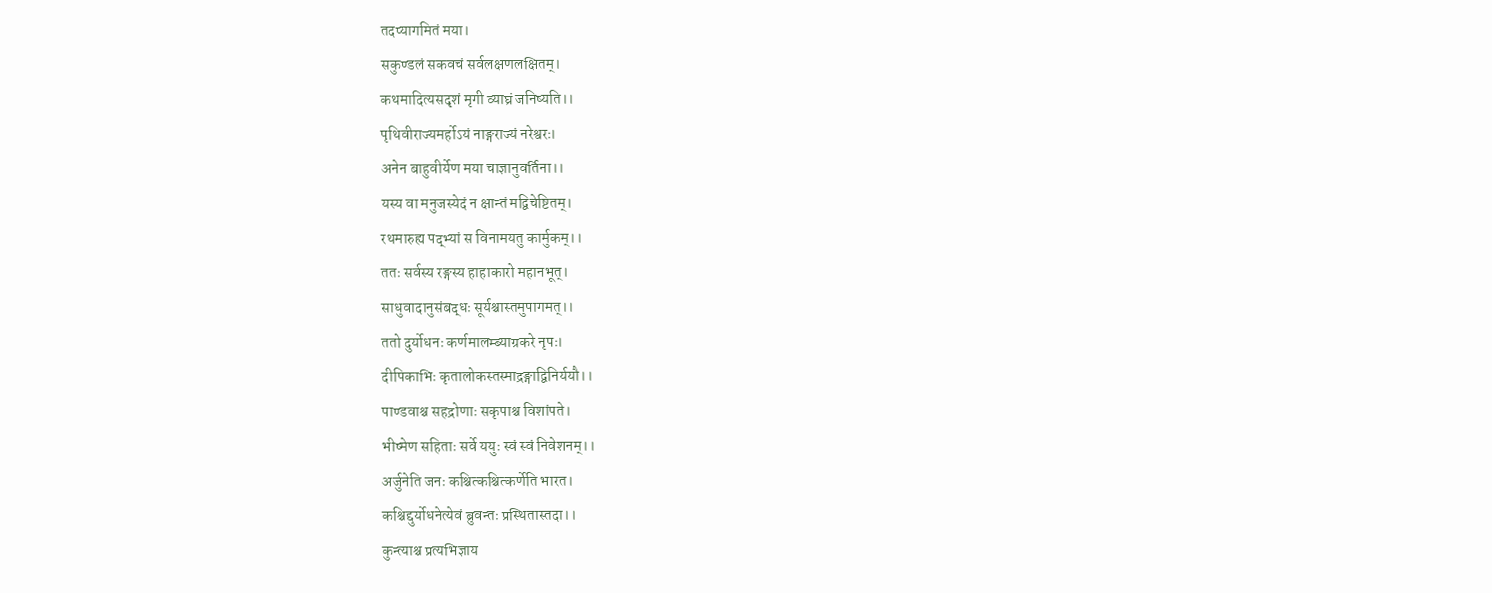तदप्यागमितं मया।
सकुण्डलं सकवचं सर्वलक्षणलक्षितम्।
कथमादित्यसदृशं मृगी व्याघ्रं जनिष्यति।।
पृथिवीराज्यमर्होऽयं नाङ्गराज्यं नरेश्वरः।
अनेन बाहुवीर्येण मया चाज्ञानुवर्तिना।।
यस्य वा मनुजस्येदं न क्षान्तं मद्विचेष्टितम्।
रथमारुह्य पद्भ्यां स विनामयतु कार्मुकम्।।
ततः सर्वस्य रङ्गस्य हाहाकारो महानभूत्।
साधुवादानुसंबद्धः सूर्यश्चास्तमुपागमत्।।
ततो दुर्योधनः कर्णमालम्ब्याग्रकरे नृपः।
दीपिकाभिः कृतालोकस्तस्माद्रङ्गाद्विनिर्ययौ।।
पाण्डवाश्च सहद्रोणाः सकृपाश्च विशांपते।
भीष्मेण सहिताः सर्वे ययुः स्वं स्वं निवेशनम्।।
अर्जुनेति जनः कश्चित्कश्चित्कर्णेति भारत।
कश्चिद्दुर्योधनेत्येवं ब्रुवन्तः प्रस्थितास्तदा।।
कुन्त्याश्च प्रत्यभिज्ञाय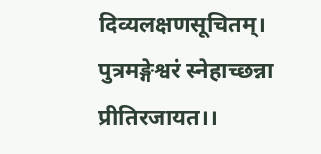दिव्यलक्षणसूचितम्।
पुत्रमङ्गेश्वरं स्नेहाच्छन्ना प्रीतिरजायत।।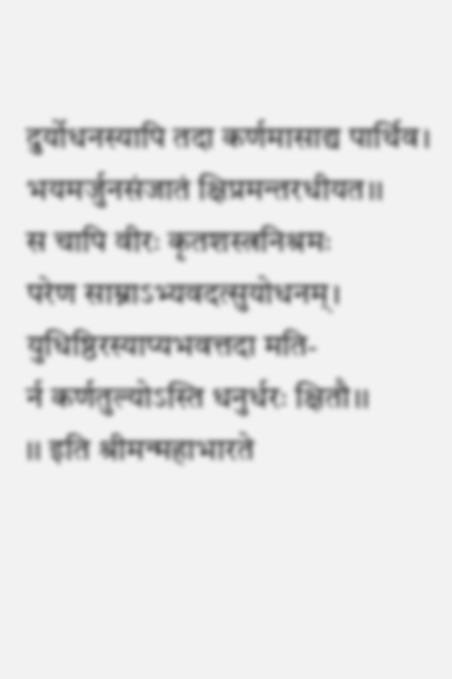दुर्योधनस्यापि तदा कर्णमासाद्य पार्थिव।
भयमर्जुनसंजातं क्षिप्रमन्तरधीयत।।
स चापि वीरः कृतशस्त्रनिश्रमः
परेण साम्नाऽभ्यवदत्सुयोधनम्।
युधिष्ठिरस्याप्यभवत्तदा मति-
र्न कर्णतुल्योऽस्ति धनुर्धरः क्षितौ।।
।। इति श्रीमन्महाभारते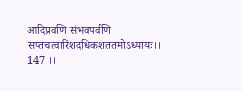आदिप्रवणि संभवपर्वणि सप्तचत्वारिंशदधिकशततमोऽध्यायः।। 147 ।।